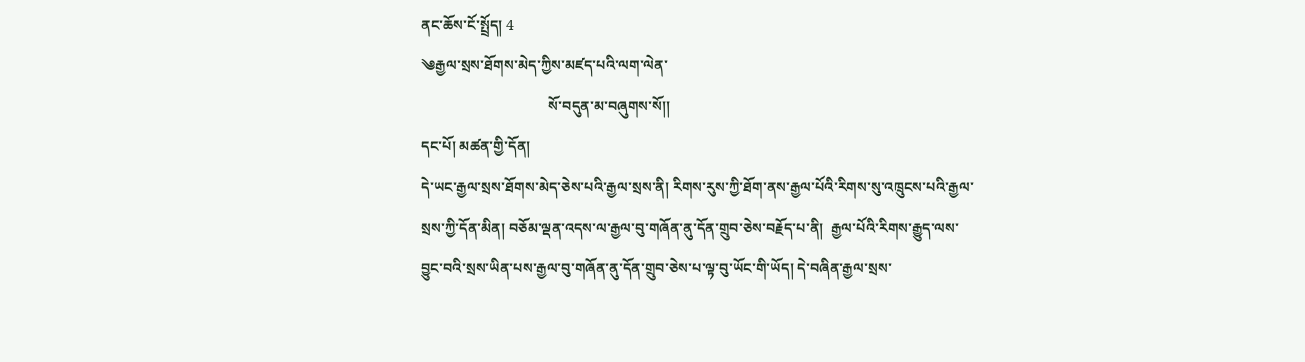ནང་ཆོས་ངོ་སྤྲོད། 4
༄རྒྱལ་སྲས་ཐོགས་མེད་ཀྱིས་མཛད་པའི་ལག་ལེན་
                                   སོ་བདུན་མ་བཞུགས་སོ།།
དང་པོ། མཚན་གྱི་དོན།
དེ་ཡང་རྒྱལ་སྲས་ཐོགས་མེད་ཅེས་པའི་རྒྱལ་སྲས་ནི། རིགས་རུས་ཀྱི་ཐོག་ནས་རྒྱལ་པོའི་རིགས་སུ་འཁྲུངས་པའི་རྒྱལ་
སྲས་ཀྱི་དོན་མིན། བཅོམ་ལྡན་འདས་ལ་རྒྱལ་བུ་གཞོན་ནུ་དོན་གྲུབ་ཅེས་བརྗོད་པ་ནི།  རྒྱལ་པོའི་རིགས་རྒྱུད་ལས་
བྱུང་བའི་སྲས་ཡིན་པས་རྒྱལ་བུ་གཞོན་ནུ་དོན་གྲུབ་ཅེས་པ་ལྟ་བུ་ཡོང་གི་ཡོད། དེ་བཞིན་རྒྱལ་སྲས་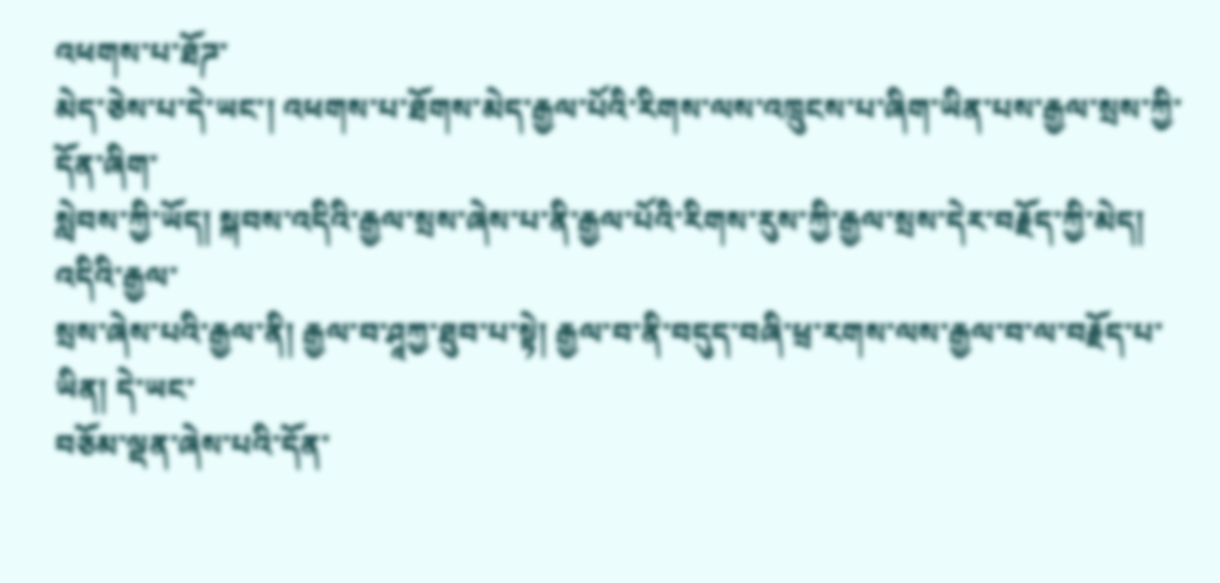འཕགས་པ་ཐོཌ་
མེད་ཅེས་པ་དེ་ཡང་། འཕགས་པ་ཐོགས་མེད་རྒྱལ་པོའི་རིགས་ལས་འཁྲུངས་པ་ཞིག་ཡིན་པས་རྒྱལ་སྲས་ཀྱི་དོན་ཞིག་
སླེབས་ཀྱི་ཡོད། སྐབས་འདིའི་རྒྱལ་སྲས་ཞེས་པ་ནི་རྒྱལ་པོའི་རིགས་རུས་ཀྱི་རྒྱལ་སྲས་དེར་བརྗོད་ཀྱི་མེད། འདིའི་རྒྱལ་
སྲས་ཞེས་པའི་རྒྱལ་ནི། རྒྱལ་བ་ཤཱཀྱ་ཐུབ་པ་སྟེ། རྒྱལ་བ་ནི་བདུད་བཞི་ཕྲ་རགས་ལས་རྒྱལ་བ་ལ་བརྗོད་པ་ཡིན། དེ་ཡང་
བཅོམ་ལྡན་ཞེས་པའི་དོན་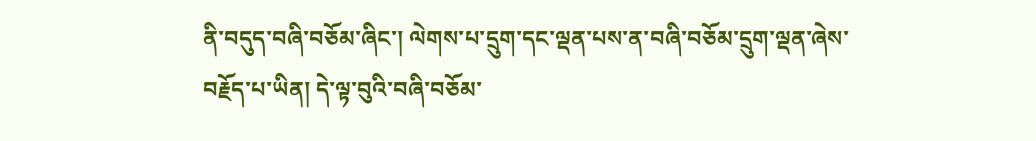ནི་བདུད་བཞི་བཅོམ་ཞིང་། ལེགས་པ་དྲུག་དང་ལྡན་པས་ན་བཞི་བཅོམ་དྲུག་ལྡན་ཞེས་
བརྗོད་པ་ཡིན། དེ་ལྟ་བུའི་བཞི་བཅོམ་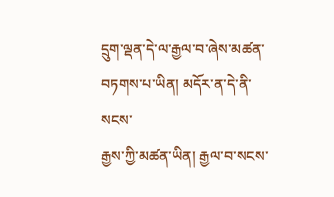དྲུག་ལྡན་དེ་ལ་རྒྱལ་བ་ཞེས་མཚན་བཏགས་པ་ཡིན། མདོར་ན་དེ་ནི་སངས་
རྒྱས་ཀྱི་མཚན་ཡིན། རྒྱལ་བ་སངས་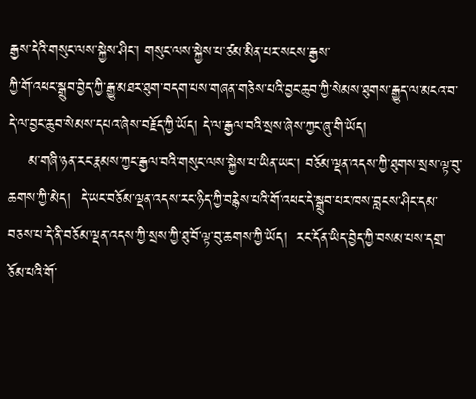རྒྱས་དེའི་གསུང་ལས་སྐྱེས་ཤིང་། གསུང་ལས་སྐྱེས་པ་ཙམ་མིན་པར་སངས་རྒྱས་
ཀྱི་གོ་འཕང་སྒྲུབ་བྱེད་ཀྱི་རྒྱུ་མཐར་ཐུག་བདག་པས་གཞན་གཅེས་པའི་བྱང་ཆུབ་ཀྱི་སེམས་ཐུགས་རྒྱུད་ལ་མངའ་བ་
དེ་ལ་བྱང་ཆུབ་སེམས་དཔའ་ཞེས་བརྗོད་ཀྱི་ཡོད། དེ་ལ་རྒྱལ་བའི་སྲས་ཞེས་ཀྱང་ཞུ་གི་ཡོད།
    མ་གཞི་ཉན་རང་རྣམས་ཀྱང་རྒྱལ་བའི་གསུང་ལས་སྐྱེས་པ་ཡིན་ཡང་། བཅོམ་ལྡན་འདས་ཀྱི་ཐུགས་སྲས་ལྟ་བུ་
ཆགས་ཀྱི་མེད།  དེ་ཡང་བཅོམ་ལྡན་འདས་རང་ཉིད་ཀྱི་བརྙེས་པའི་གོ་འཕང་དེ་སྒྲུབ་པར་ཁས་བླངས་ཤིང་དམ་
བཅས་པ་དེ་ནི་བཅོམ་ལྡན་འདས་ཀྱི་སྲས་ཀྱི་ཐུ་བོ་ལྟ་བུ་ཆགས་ཀྱི་ཡོད།  རང་དོན་ཡིད་བྱེད་ཀྱི་བསམ་པས་དགྲ་
ཅོམ་པའི་གོ་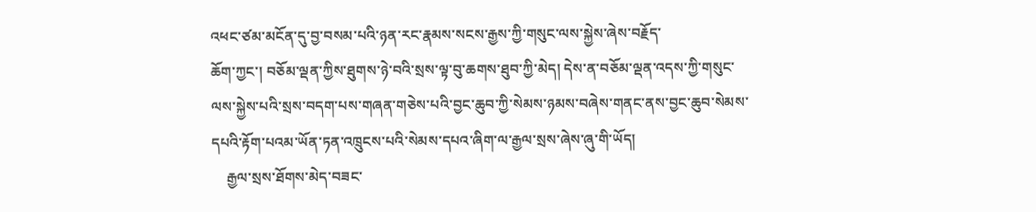འཕང་ཙམ་མངོན་དུ་བྱ་བསམ་པའི་ཉན་རང་རྣམས་སངས་རྒྱས་ཀྱི་གསུང་ལས་སྐྱེས་ཞེས་བརྗོད་
ཆོག་ཀྱང་། བཅོམ་ལྡན་ཀྱིས་ཐུགས་ཉེ་བའི་སྲས་ལྟ་བུ་ཆགས་ཐུབ་ཀྱི་མེད། དེས་ན་བཅོམ་ལྡན་འདས་ཀྱི་གསུང་
ལས་སྐྱེས་པའི་སྲས་བདག་པས་གཞན་གཅེས་པའི་བྱང་ཆུབ་ཀྱི་སེམས་ཉམས་བཞེས་གནང་ནས་བྱང་ཆུབ་སེམས་
དཔའི་རྟོག་པའམ་ཡོན་ཏན་འཁྲུངས་པའི་སེམས་དཔའ་ཞིག་ལ་རྒྱལ་སྲས་ཞེས་ཞུ་གི་ཡོད།
    རྒྱལ་སྲས་ཐོགས་མེད་བཟང་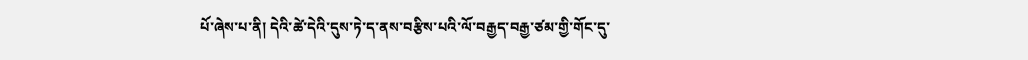པོ་ཞེས་པ་ནི། དེའི་ཚེ་དེའི་དུས་ཏེ་ད་ནས་བརྩིས་པའི་ལོ་བརྒྱད་བརྒྱ་ཙམ་གྱི་གོང་དུ་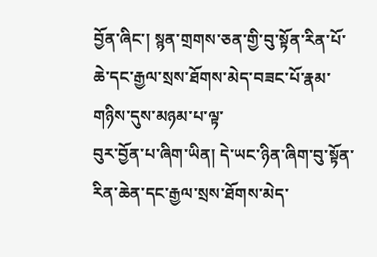བྱོན་ཞིང་། སྙན་གྲགས་ཅན་གྱི་བུ་སྟོན་རིན་པོ་ཆེ་དང་རྒྱལ་སྲས་ཐོགས་མེད་བཟང་པོ་རྣམ་གཉིས་དུས་མཉམ་པ་ལྟ་
བུར་བྱོན་པ་ཞིག་ཡིན། དེ་ཡང་ཉིན་ཞིག་བུ་སྟོན་རིན་ཆེན་དང་རྒྱལ་སྲས་ཐོགས་མེད་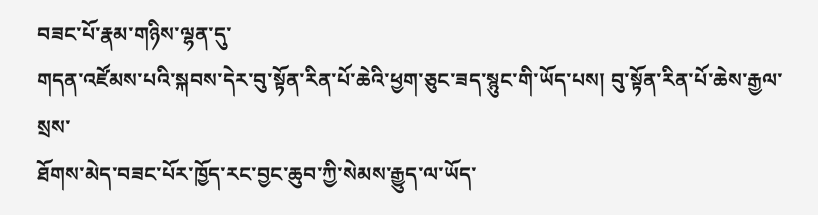བཟང་པོ་རྣམ་གཉིས་ལྷན་དུ་
གདན་འཛོམས་པའི་སྐབས་དེར་བུ་སྟོན་རིན་པོ་ཆེའི་ཕྱག་ཅུང་ཟད་སྙུང་གི་ཡོད་པས། བུ་སྟོན་རིན་པོ་ཆེས་རྒྱལ་སྲས་
ཐོགས་མེད་བཟང་པོར་ཁྱོད་རང་བྱང་ཆུབ་ཀྱི་སེམས་རྒྱུད་ལ་ཡོད་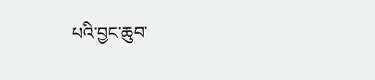པའི་བྱང་ཆུབ་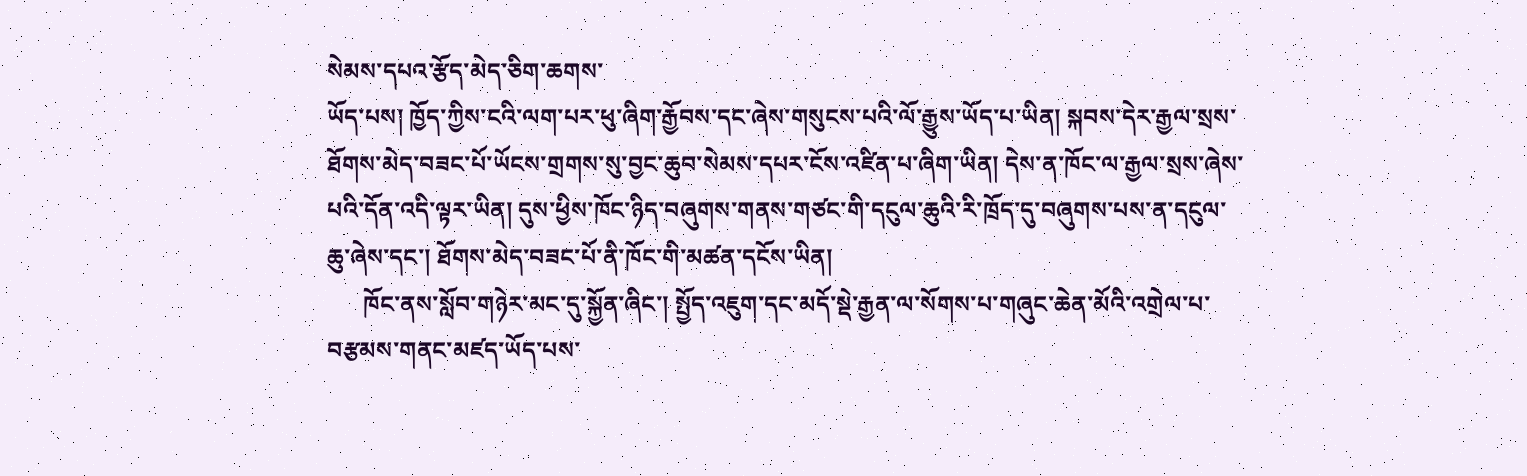སེམས་དཔའ་རྩོད་མེད་ཅིག་ཆགས་
ཡོད་པས། ཁྱོད་ཀྱིས་ངའི་ལག་པར་ཕུ་ཞིག་རྒྱོབས་དང་ཞེས་གསུངས་པའི་ལོ་རྒྱུས་ཡོད་པ་ཡིན། སྐབས་དེར་རྒྱལ་སྲས་
ཐོགས་མེད་བཟང་པོ་ཡོངས་གྲགས་སུ་བྱང་ཆུབ་སེམས་དཔར་ངོས་འཛིན་པ་ཞིག་ཡིན། དེས་ན་ཁོང་ལ་རྒྱལ་སྲས་ཞེས་
པའི་དོན་འདི་ལྟར་ཡིན། དུས་ཕྱིས་ཁོང་ཉིད་བཞུགས་གནས་གཙང་གི་དངུལ་ཆུའི་རི་ཁྲོད་དུ་བཞུགས་པས་ན་དངུལ་
ཆུ་ཞེས་དང་། ཐོགས་མེད་བཟང་པོ་ནི་ཁོང་གི་མཚན་དངོས་ཡིན།
      ཁོང་ནས་སློབ་གཉེར་མང་དུ་སྐྱོན་ཞིང་། སྤྱོད་འཇུག་དང་མདོ་སྡེ་རྒྱན་ལ་སོགས་པ་གཞུང་ཆེན་མོའི་འགྲེལ་པ་
བརྩམས་གནང་མཛད་ཡོད་པས་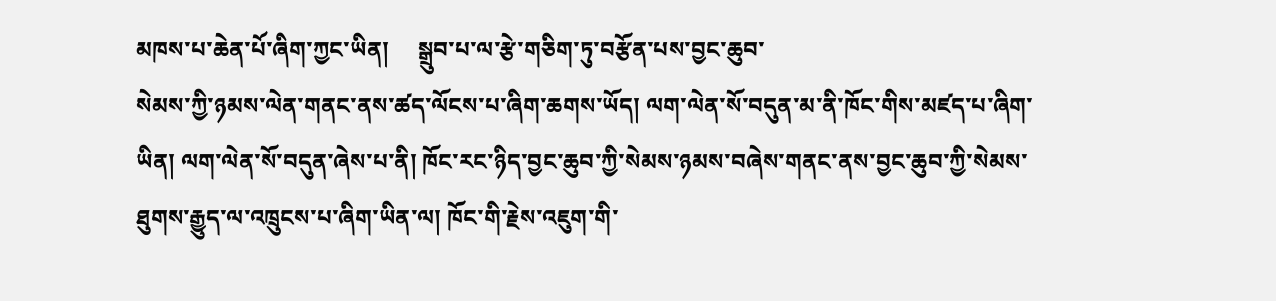མཁས་པ་ཆེན་པོ་ཞིག་ཀྱང་ཡིན།     སྒྲུབ་པ་ལ་རྩེ་གཅིག་ཏུ་བརྩོན་པས་བྱང་ཆུབ་
སེམས་ཀྱི་ཉམས་ལེན་གནང་ནས་ཚད་ལོངས་པ་ཞིག་ཆགས་ཡོད། ལག་ལེན་སོ་བདུན་མ་ནི་ཁོང་གིས་མཛད་པ་ཞིག་
ཡིན། ལག་ལེན་སོ་བདུན་ཞེས་པ་ནི། ཁོང་རང་ཉིད་བྱང་ཆུབ་ཀྱི་སེམས་ཉམས་བཞེས་གནང་ནས་བྱང་ཆུབ་ཀྱི་སེམས་
ཐུགས་རྒྱུད་ལ་འཁྲུངས་པ་ཞིག་ཡིན་ལ། ཁོང་གི་རྗེས་འཇུག་གི་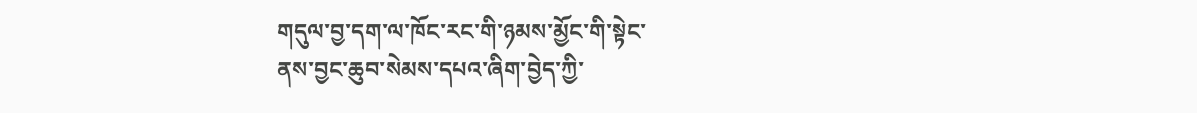གདུལ་བྱ་དག་ལ་ཁོང་རང་གི་ཉམས་མྱོང་གི་སྟེང་
ནས་བྱང་ཆུབ་སེམས་དཔའ་ཞིག་བྱེད་ཀྱི་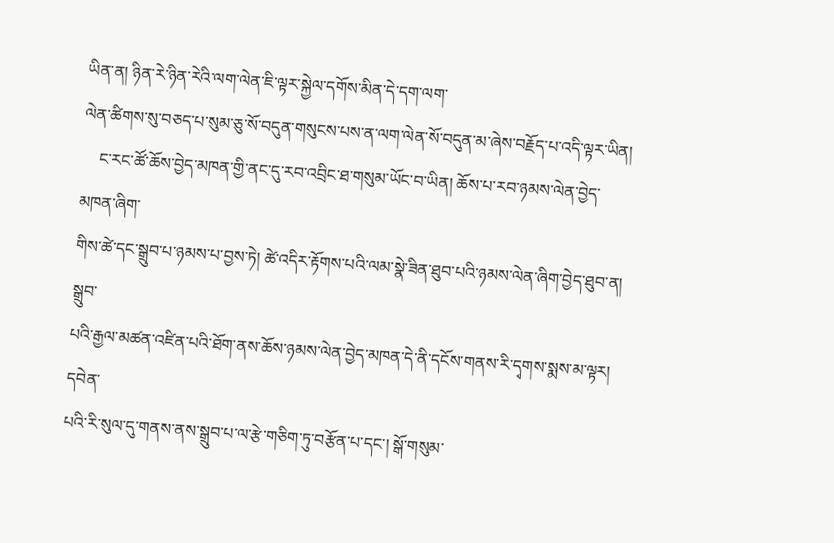ཡིན་ན། ཉིན་རེ་ཉིན་རེའི་ལག་ལེན་ཇི་ལྟར་སྐྱེལ་དགོས་མིན་དེ་དག་ལག་
ལེན་ཚིགས་སུ་བཅད་པ་སུམ་ཅུ་སོ་བདུན་གསུངས་པས་ན་ལག་ལེན་སོ་བདུན་མ་ཞེས་བརྗོད་པ་འདི་ལྟར་ཡིན།
    ང་རང་ཚོ་ཆོས་བྱེད་མཁན་གྱི་ནང་དུ་རབ་འབྲིང་ཐ་གསུམ་ཡོང་བ་ཡིན། ཆོས་པ་རབ་ཉམས་ལེན་བྱེད་མཁན་ཞིག་
གིས་ཚེ་དང་སྒྲུབ་པ་ཉམས་པ་བྱས་ཏེ། ཚེ་འདིར་རྟོགས་པའི་ལམ་སྣེ་ཟིན་ཐུབ་པའི་ཉམས་ལེན་ཞིག་བྱེད་ཐུབ་ན། སྒྲུབ་
པའི་རྒྱལ་མཚན་འཛིན་པའི་ཐོག་ནས་ཆོས་ཉམས་ལེན་བྱེད་མཁན་དེ་ནི་དངོས་གནས་རི་དྭགས་སྨས་མ་ལྟར། དབེན་
པའི་རི་སུལ་དུ་གནས་ནས་སྒྲུབ་པ་ལ་རྩེ་གཅིག་ཏུ་བརྩོན་པ་དང་། སྒོ་གསུམ་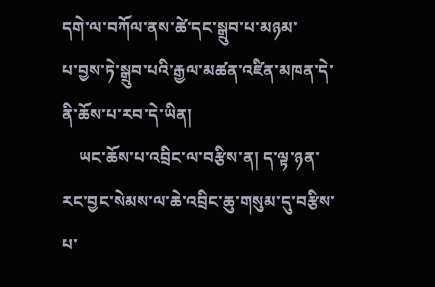དགེ་ལ་བཀོལ་ནས་ཚེ་དང་སྒྲུབ་པ་མཉམ་
པ་བྱས་ཏེ་སྒྲུབ་པའི་རྒྱལ་མཚན་འཛིན་མཁན་དེ་ནི་ཆོས་པ་རབ་དེ་ཡིན།
    ཡང་ཆོས་པ་འབྲིང་ལ་བརྩིས་ན། ད་ལྟ་ཉན་རང་བྱང་སེམས་ལ་ཆེ་འབྲིང་ཆུ་གསུམ་དུ་བརྩིས་པ་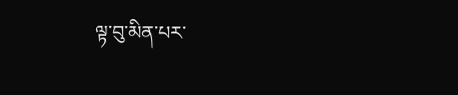ལྟ་བུ་མིན་པར་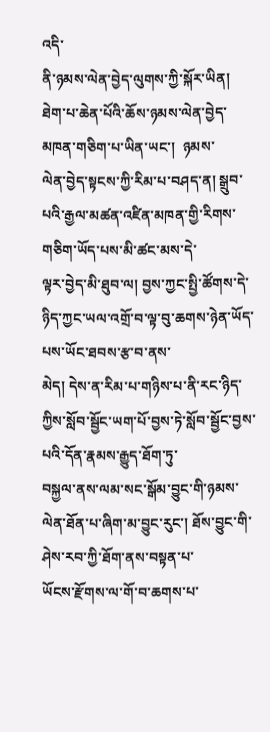འདི་
ནི་ཉམས་ལེན་བྱེད་ལུགས་ཀྱི་སྐོར་ཡིན།  ཐེག་པ་ཆེན་པོའི་ཆོས་ཉམས་ལེན་བྱེད་མཁན་གཅིག་པ་ཡིན་ཡང་།  ཉམས་
ལེན་བྱེད་སྟངས་ཀྱི་རིམ་པ་བཤད་ན། སྒྲུབ་པའི་རྒྱལ་མཚན་འཛིན་མཁན་གྱི་རིགས་གཅིག་ཡོད་པས་མི་ཚང་མས་དེ་
ལྟར་བྱེད་མི་ཐུབ་ལ། བྱས་ཀྱང་སྤྱི་ཚོགས་དེ་ཉིད་ཀྱང་ཡལ་འགྲོ་བ་ལྟ་བུ་ཆགས་ཉེན་ཡོད་པས་ཡོང་ཐབས་རྩ་བ་ནས་
མེད། དེས་ན་རིམ་པ་གཉིས་པ་ནི་རང་ཉིད་ཀྱིས་སློབ་སྦྱོང་ཡག་པོ་བྱས་ཏེ་སློབ་སྦྱོང་བྱས་པའི་དོན་རྣམས་རྒྱུད་ཐོག་ཏུ་
བསྐྱལ་ནས་ལམ་སང་སྒོམ་བྱུང་གི་ཉམས་ལེན་ཐོན་པ་ཞིག་མ་བྱུང་རུང་། ཐོས་བྱུང་གི་ཤེས་རབ་ཀྱི་ཐོག་ནས་བསྟན་པ་
ཡོངས་རྫོགས་ལ་གོ་བ་ཆགས་པ་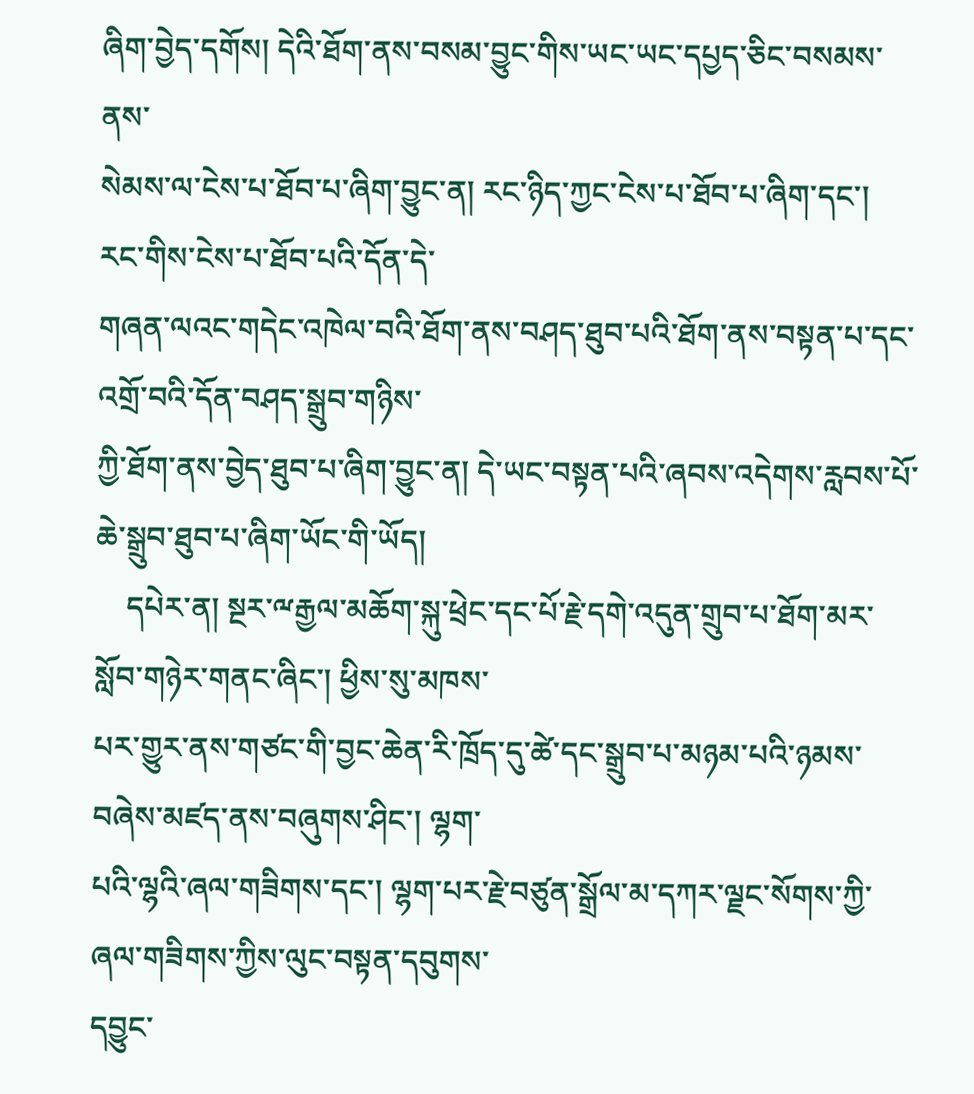ཞིག་བྱེད་དགོས། དེའི་ཐོག་ནས་བསམ་བྱུང་གིས་ཡང་ཡང་དཔྱད་ཅིང་བསམས་ནས་
སེམས་ལ་ངེས་པ་ཐོབ་པ་ཞིག་བྱུང་ན། རང་ཉིད་ཀྱང་ངེས་པ་ཐོབ་པ་ཞིག་དང་།   རང་གིས་ངེས་པ་ཐོབ་པའི་དོན་དེ་
གཞན་ལའང་གདེང་འཁེལ་བའི་ཐོག་ནས་བཤད་ཐུབ་པའི་ཐོག་ནས་བསྟན་པ་དང་འགྲོ་བའི་དོན་བཤད་སྒྲུབ་གཉིས་
ཀྱི་ཐོག་ནས་བྱེད་ཐུབ་པ་ཞིག་བྱུང་ན། དེ་ཡང་བསྟན་པའི་ཞབས་འདེགས་རླབས་པོ་ཆེ་སྒྲུབ་ཐུབ་པ་ཞིག་ཡོང་གི་ཡོད།
    དཔེར་ན། སྔར་ྋརྒྱལ་མཆོག་སྐུ་ཕྲེང་དང་པོ་རྗེ་དགེ་འདུན་གྲུབ་པ་ཐོག་མར་སློབ་གཉེར་གནང་ཞིང་། ཕྱིས་སུ་མཁས་
པར་གྱུར་ནས་གཙང་གི་བྱང་ཆེན་རི་ཁྲོད་དུ་ཚེ་དང་སྒྲུབ་པ་མཉམ་པའི་ཉམས་བཞེས་མཛད་ནས་བཞུགས་ཤིང་། ལྷག་
པའི་ལྷའི་ཞལ་གཟིགས་དང་། ལྷག་པར་རྗེ་བཙུན་སྒྲོལ་མ་དཀར་ལྗང་སོགས་ཀྱི་ཞལ་གཟིགས་ཀྱིས་ལུང་བསྟན་དབུགས་
དབྱུང་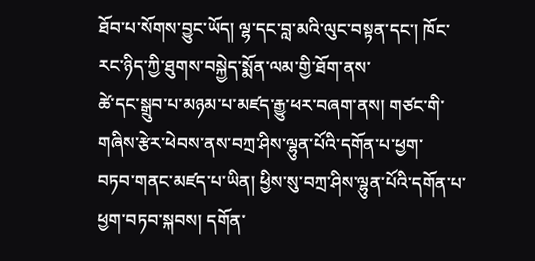ཐོབ་པ་སོགས་བྱུང་ཡོད། ལྷ་དང་བླ་མའི་ལུང་བསྟན་དང་། ཁོང་རང་ཉིད་ཀྱི་ཐུགས་བསྐྱེད་སྨོན་ལམ་གྱི་ཐོག་ནས་
ཚེ་དང་སྒྲུབ་པ་མཉམ་པ་མཛད་རྒྱུ་ཕར་བཞག་ནས། གཙང་གི་གཞིས་རྩེར་ཕེབས་ནས་བཀྲ་ཤིས་ལྷུན་པོའི་དགོན་པ་ཕྱག་
བཏབ་གནང་མཛད་པ་ཡིན། ཕྱིས་སུ་བཀྲ་ཤིས་ལྷུན་པོའི་དགོན་པ་ཕྱག་བཏབ་སྐབས། དགོན་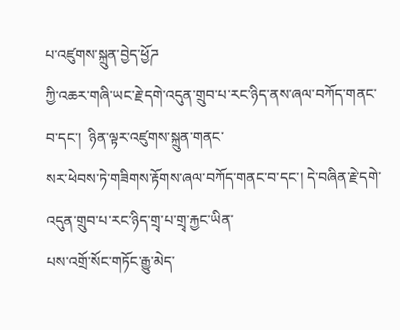པ་འཛུགས་སྐྲུན་བྱེད་ཕྱོཌ
ཀྱི་འཆར་གཞི་ཡང་རྗེ་དགེ་འདུན་གྲུབ་པ་རང་ཉིད་ནས་ཞལ་བཀོད་གནང་བ་དང་།  ཉིན་ལྟར་འཛུགས་སྐྲུན་གནང་
སར་ཕེབས་ཏེ་གཟིགས་རྟོགས་ཞལ་བཀོད་གནང་བ་དང་། དེ་བཞིན་རྗེ་དགེ་འདུན་གྲུབ་པ་རང་ཉིད་གྲྭ་པ་གྲྭ་རྐྱང་ཡིན་
པས་འགྲོ་སོང་གཏོང་རྒྱུ་མེད་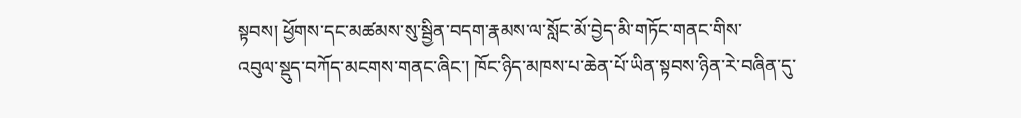སྟབས། ཕྱོགས་དང་མཚམས་སུ་སྦྱིན་བདག་རྣམས་ལ་སློང་མོ་བྱེད་མི་གཏོང་གནང་གིས་
འབུལ་སྡུད་བཀོད་མངགས་གནང་ཞིང་། ཁོང་ཉིད་མཁས་པ་ཆེན་པོ་ཡིན་སྟབས་ཉིན་རེ་བཞིན་དུ་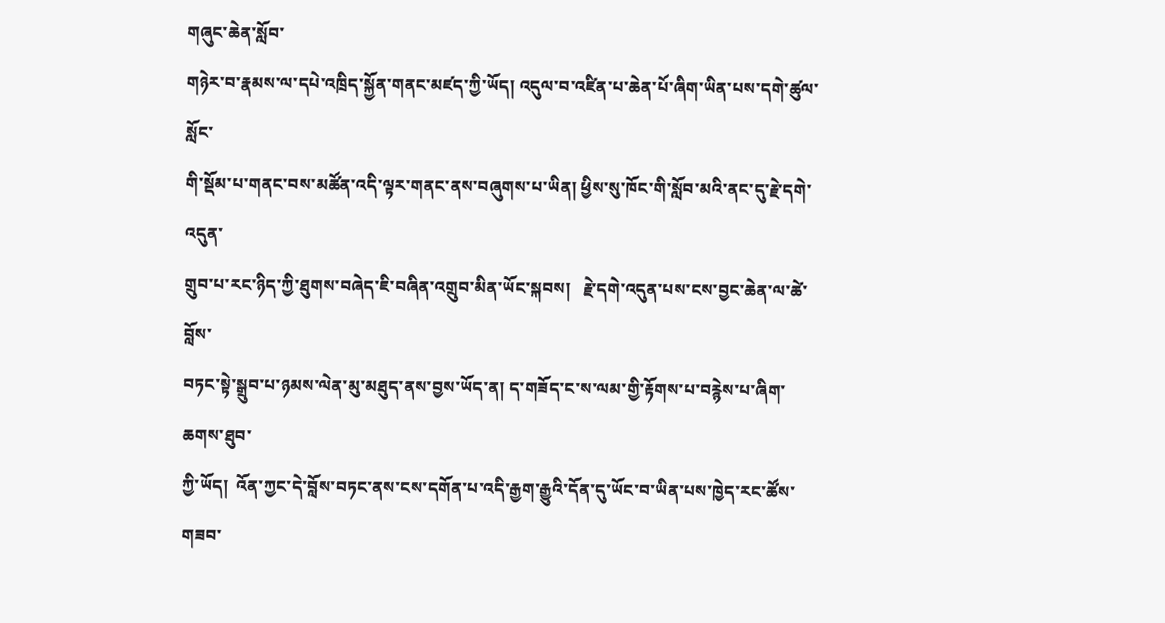གཞུང་ཆེན་སློབ་
གཉེར་བ་རྣམས་ལ་དཔེ་འཁྲིད་སྐྱོན་གནང་མཛད་ཀྱི་ཡོད། འདུལ་བ་འཛིན་པ་ཆེན་པོ་ཞིག་ཡིན་པས་དགེ་ཚུལ་སློང་
གི་སྡོམ་པ་གནང་བས་མཚོན་འདི་ལྟར་གནང་ནས་བཞུགས་པ་ཡིན། ཕྱིས་སུ་ཁོང་གི་སློབ་མའི་ནང་དུ་རྗེ་དགེ་འདུན་
གྲུབ་པ་རང་ཉིད་ཀྱི་ཐུགས་བཞེད་ཇི་བཞིན་འགྲུབ་མིན་ཡོང་སྐབས།   རྗེ་དགེ་འདུན་པས་ངས་བྱང་ཆེན་ལ་ཚེ་བློས་
བཏང་སྟེ་སྒྲུབ་པ་ཉམས་ལེན་མུ་མཐུད་ནས་བྱས་ཡོད་ན། ད་གཟོད་ང་ས་ལམ་གྱི་རྟོགས་པ་བརྙེས་པ་ཞིག་ཆགས་ཐུབ་
ཀྱི་ཡོད།  འོན་ཀྱང་དེ་བློས་བཏང་ནས་ངས་དགོན་པ་འདི་རྒྱག་རྒྱུའི་དོན་དུ་ཡོང་བ་ཡིན་པས་ཁྱེད་རང་ཚོས་གཟབ་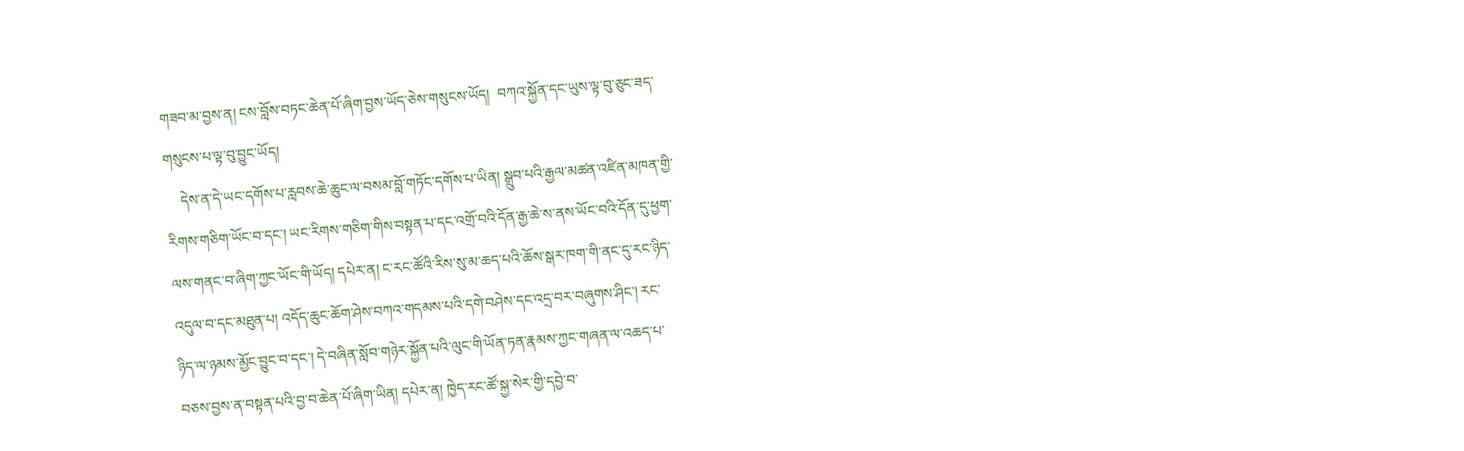གཟབ་མ་བྱས་ན། ངས་བློས་བཏང་ཆེན་པོ་ཞིག་བྱས་ཡོད་ཅེས་གསུངས་ཡོད།  བཀའ་སྐྱོན་དང་ཡུས་ལྟ་བུ་ཅུང་ཟད་
གསུངས་པ་ལྟ་བུ་བྱུང་ཡོད།
    དེས་ན་དེ་ཡང་དགོས་པ་རླབས་ཆེ་ཆུང་ལ་བསམ་བློ་གཏོང་དགོས་པ་ཡིན། སྒྲུབ་པའི་རྒྱལ་མཚན་འཛིན་མཁན་གྱི་
རིགས་གཅིག་ཡོང་བ་དང་། ཡང་རིགས་གཅིག་གིས་བསྟན་པ་དང་འགྲོ་བའི་དོན་རྒྱ་ཆེ་ས་ནས་ཡོང་བའི་དོན་དུ་ཕྱག་
ལས་གནང་བ་ཞིག་ཀྱང་ཡོང་གི་ཡོད། དཔེར་ན། ང་རང་ཚོའི་རིས་སུ་མ་ཆད་པའི་ཆོས་སྒར་ཁག་གི་ནང་དུ་རང་ཉིད་
འདུལ་བ་དང་མཐུན་པ། འདོད་ཆུང་ཆོག་ཤེས་བཀའ་གདམས་པའི་དགེ་བཤེས་དང་འདྲ་བར་བཞུགས་ཤིང་། རང་
ཉིད་ལ་ཉམས་མྱོང་བྱུང་བ་དང་། དེ་བཞིན་སློབ་གཉེར་སྐྱོན་པའི་ལུང་གི་ཡོན་ཏན་རྣམས་ཀྱང་གཞན་ལ་འཆད་པ་
བཅས་བྱས་ན་བསྟན་པའི་བྱ་བ་ཆེན་པོ་ཞིག་ཡིན། དཔེར་ན། ཁྱེད་རང་ཚོ་སྐྱ་སེར་གྱི་དབྱེ་བ་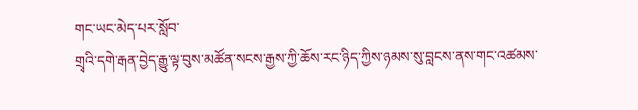གང་ཡང་མེད་པར་སློབ་
གྲྭའི་དགེ་རྒན་བྱེད་རྒྱུ་ལྟ་བུས་མཚོན་སངས་རྒྱས་ཀྱི་ཆོས་རང་ཉིད་ཀྱིས་ཉམས་སུ་བླངས་ནས་གང་འཚམས་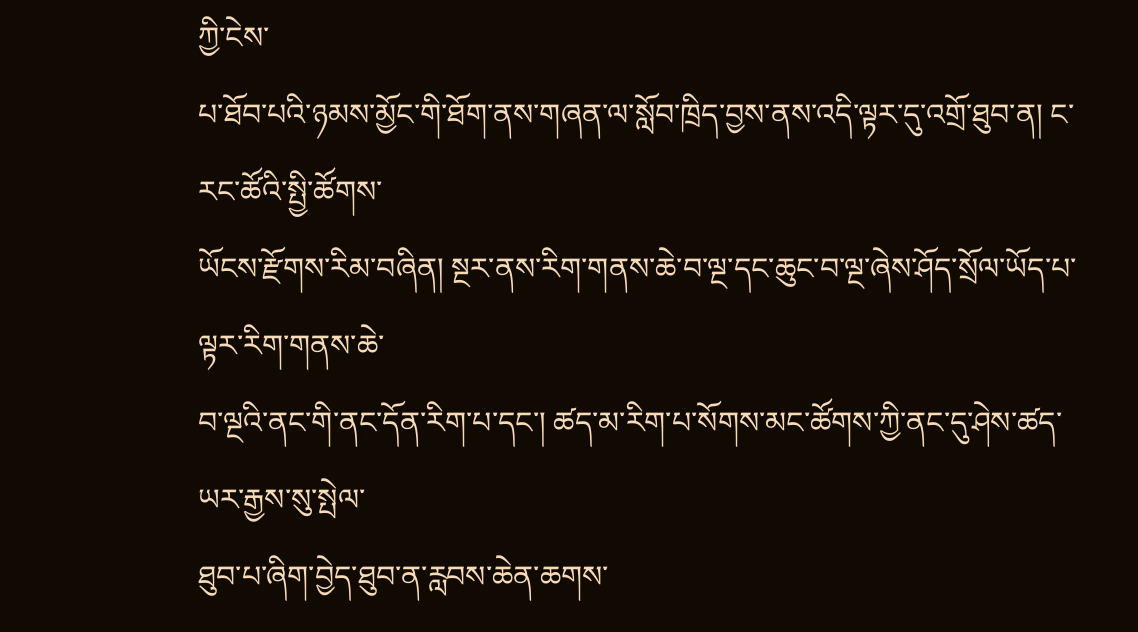ཀྱི་ངེས་
པ་ཐོབ་པའི་ཉམས་མྱོང་གི་ཐོག་ནས་གཞན་ལ་སློབ་ཁྲིད་བྱས་ནས་འདི་ལྟར་དུ་འགྲོ་ཐུབ་ན། ང་རང་ཚོའི་སྤྱི་ཚོགས་
ཡོངས་རྫོགས་རིམ་བཞིན། སྔར་ནས་རིག་གནས་ཆེ་བ་ལྔ་དང་ཆུང་བ་ལྔ་ཞེས་ཤོད་སྲོལ་ཡོད་པ་ལྟར་རིག་གནས་ཆེ་
བ་ལྔའི་ནང་གི་ནང་དོན་རིག་པ་དང་། ཚད་མ་རིག་པ་སོགས་མང་ཚོགས་ཀྱི་ནང་དུ་ཤེས་ཚད་ཡར་རྒྱས་སུ་སྤེལ་
ཐུབ་པ་ཞིག་བྱེད་ཐུབ་ན་རླབས་ཆེན་ཆགས་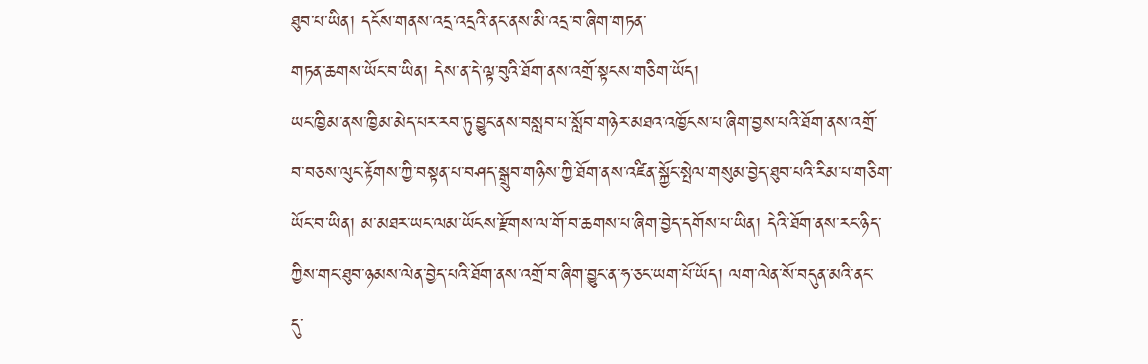ཐུབ་པ་ཡིན། དངོས་གནས་འདྲ་འདྲའི་ནང་ནས་མི་འདྲ་བ་ཞིག་གཏན་
གཏན་ཆགས་ཡོང་བ་ཡིན། དེས་ན་དེ་ལྟ་བུའི་ཐོག་ནས་འགྲོ་སྟངས་གཅིག་ཡོད།
ཡང་ཁྱིམ་ནས་ཁྱིམ་མེད་པར་རབ་ཏུ་བྱུང་ནས་བསླབ་པ་སློབ་གཉེར་མཐའ་འཁྱོངས་པ་ཞིག་བྱས་པའི་ཐོག་ནས་འགྲོ་
བ་བཅས་ལུང་རྟོགས་ཀྱི་བསྟན་པ་བཤད་སྒྲུབ་གཉིས་ཀྱི་ཐོག་ནས་འཛིན་སྐྱོང་སྤེལ་གསུམ་བྱེད་ཐུབ་པའི་རིམ་པ་གཅིག་
ཡོང་བ་ཡིན། མ་མཐར་ཡང་ལམ་ཡོངས་རྫོགས་ལ་གོ་བ་ཆགས་པ་ཞིག་བྱེད་དགོས་པ་ཡིན། དེའི་ཐོག་ནས་རང་ཉིད་
ཀྱིས་གང་ཐུབ་ཉམས་ལེན་བྱེད་པའི་ཐོག་ནས་འགྲོ་བ་ཞིག་བྱུང་ན་ཧ་ཅང་ཡག་པོ་ཡོད། ལག་ལེན་སོ་བདུན་མའི་ནང་
དུ་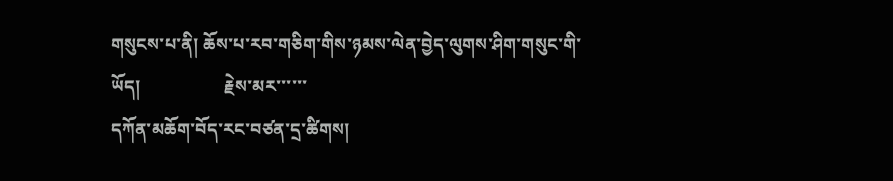གསུངས་པ་ནི། ཆོས་པ་རབ་གཅིག་གིས་ཉམས་ལེན་བྱེད་ལུགས་ཤིག་གསུང་གི་ཡོད།                   རྗེས་མར་་་་་་
དཀོན་མཆོག་བོད་རང་བཙན་དྲ་ཚིགས།